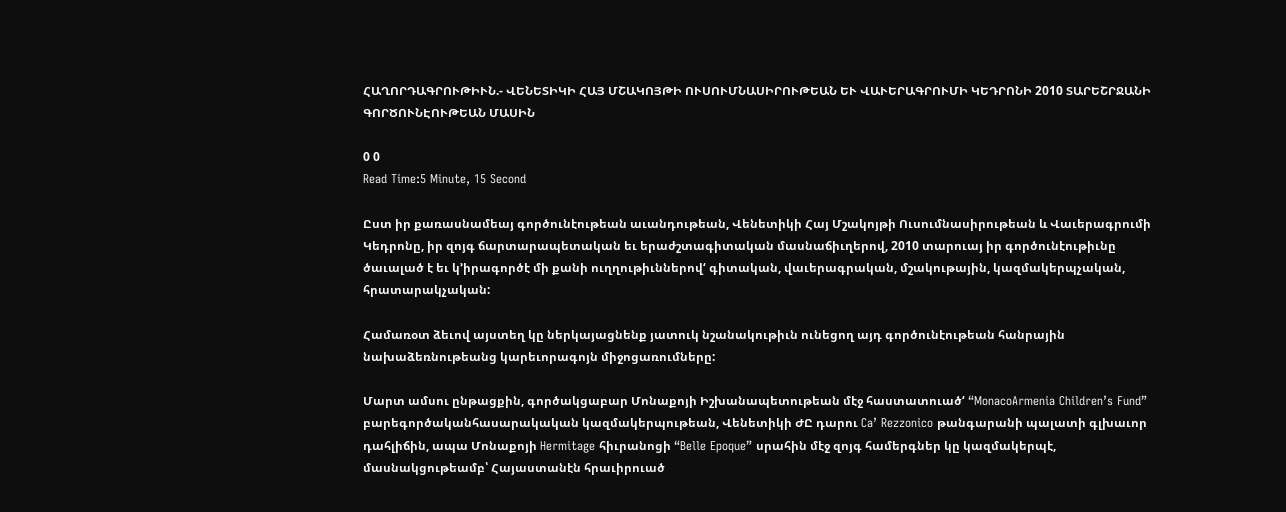ՀԱՂՈՐԴԱԳՐՈՒԹԻՒՆ.- ՎԵՆԵՏԻԿԻ ՀԱՅ ՄՇԱԿՈՅԹԻ ՈՒՍՈՒՄՆԱՍԻՐՈՒԹԵԱՆ ԵՒ ՎԱՒԵՐԱԳՐՈՒՄԻ ԿԵԴՐՈՆԻ 2010 ՏԱՐԵՇՐՋԱՆԻ ԳՈՐԾՈՒՆԷՈՒԹԵԱՆ ՄԱՍԻՆ

0 0
Read Time:5 Minute, 15 Second

Ըստ իր քառասնամեայ գործունէութեան աւանդութեան, Վենետիկի Հայ Մշակոյթի Ուսումնասիրութեան և Վաւերագրումի Կեդրոնը, իր զոյգ ճարտարապետական եւ երաժշտագիտական մասնաճիւղերով, 2010 տարուայ իր գործունէութիւնը ծաւալած է եւ կ’իրագործէ մի քանի ուղղութիւններով‘ գիտական, վաւերագրական, մշակութային, կազմակերպչական, հրատարակչական:

Համառօտ ձեւով այստեղ կը ներկայացնենք յատուկ նշանակութիւն ունեցող այդ գործունէութեան հանրային նախաձեռնութեանց կարեւորագոյն միջոցառումները:

Մարտ ամսու ընթացքին, գործակցաբար Մոնաքոյի Իշխանապետութեան մէջ հաստատուած‘ “MonacoArmenia Children’s Fund” բարեգործականհասարակական կազմակերպութեան, Վենետիկի ԺԸ դարու Ca’ Rezzonico թանգարանի պալատի գլխաւոր դահլիճին, ապա Մոնաքոյի Hermitage հիւրանոցի “Belle Epoque” սրահին մէջ զոյգ համերգներ կը կազմակերպէ, մասնակցութեամբ՝ Հայաստանէն հրաւիրուած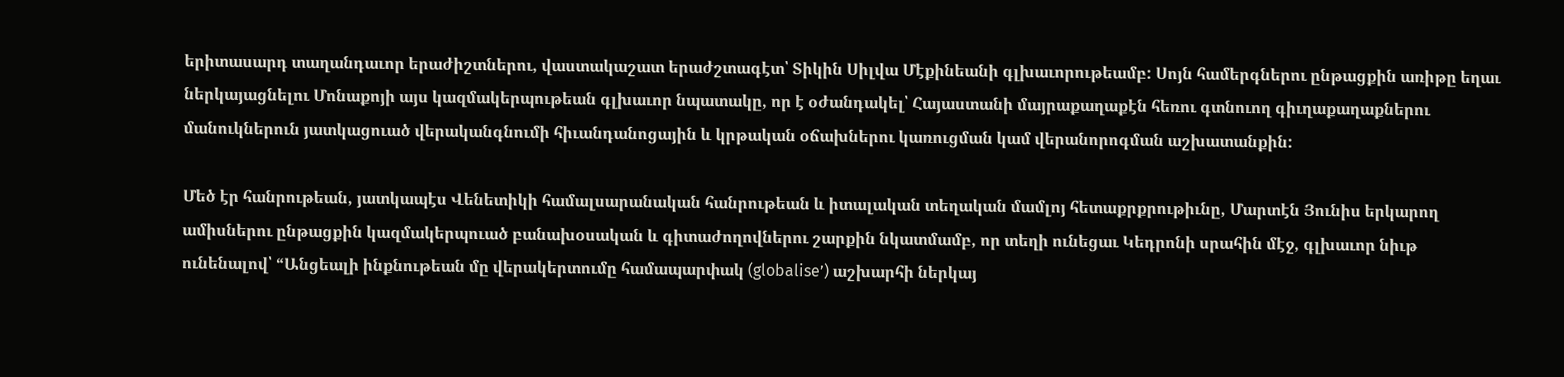երիտասարդ տաղանդաւոր երաժիշտներու, վաստակաշատ երաժշտագէտ՝ Տիկին Սիլվա Մէքինեանի գլխաւորութեամբ: Սոյն համերգներու ընթացքին առիթը եղաւ ներկայացնելու Մոնաքոյի այս կազմակերպութեան գլխաւոր նպատակը, որ է օժանդակել՝ Հայաստանի մայրաքաղաքէն հեռու գտնուող գիւղաքաղաքներու մանուկներուն յատկացուած վերականգնումի հիւանդանոցային և կրթական օճախներու կառուցման կամ վերանորոգման աշխատանքին:

Մեծ էր հանրութեան, յատկապէս Վենետիկի համալսարանական հանրութեան և իտալական տեղական մամլոյ հետաքրքրութիւնը, Մարտէն Յունիս երկարող ամիսներու ընթացքին կազմակերպուած բանախօսական և գիտաժողովներու շարքին նկատմամբ, որ տեղի ունեցաւ Կեդրոնի սրահին մէջ, գլխաւոր նիւթ ունենալով՝ “Անցեալի ինքնութեան մը վերակերտումը համապարփակ (globalise’) աշխարհի ներկայ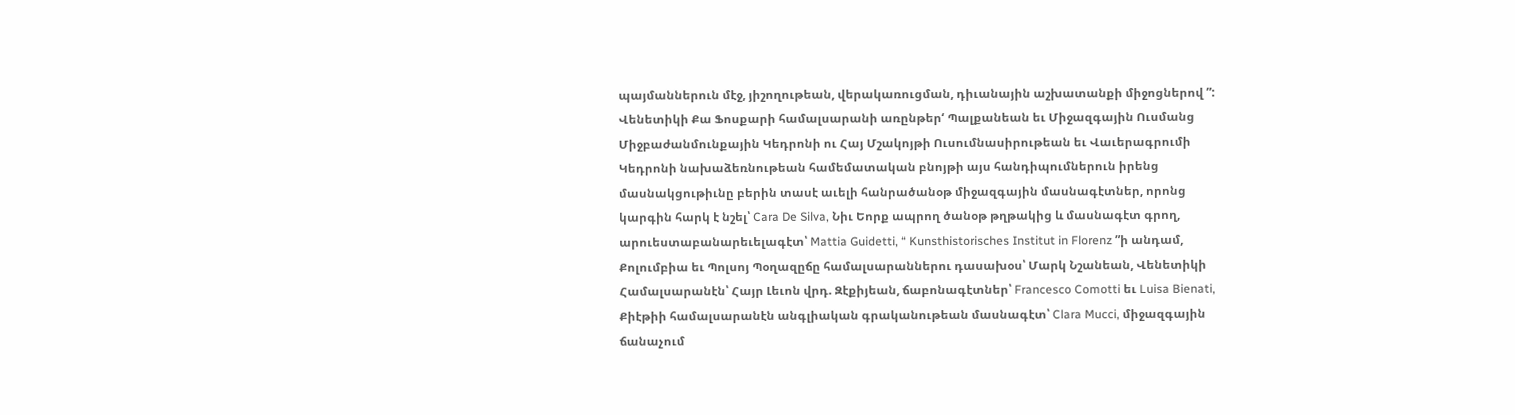պայմաններուն մէջ, յիշողութեան, վերակառուցման, դիւանային աշխատանքի միջոցներով ”: Վենետիկի Քա Ֆոսքարի համալսարանի առընթեր‘ Պալքանեան եւ Միջազգային Ուսմանց Միջբաժանմունքային Կեդրոնի ու Հայ Մշակոյթի Ուսումնասիրութեան եւ Վաւերագրումի Կեդրոնի նախաձեռնութեան համեմատական բնոյթի այս հանդիպումներուն իրենց մասնակցութիւնը բերին տասէ աւելի հանրածանօթ միջազգային մասնագէտներ, որոնց կարգին հարկ է նշել՝ Cara De Silva, Նիւ Եորք ապրող ծանօթ թղթակից և մասնագէտ գրող, արուեստաբանարեւելագէտ՝ Mattia Guidetti, “ Kunsthistorisches Institut in Florenz ”ի անդամ, Քոլումբիա եւ Պոլսոյ Պօղազըճը համալսարաններու դասախօս՝ Մարկ Նշանեան, Վենետիկի Համալսարանէն՝ Հայր Լեւոն վրդ. Զէքիյեան, ճաբոնագէտներ՝ Francesco Comotti եւ Luisa Bienati, Քիէթիի համալսարանէն անգլիական գրականութեան մասնագէտ՝ Clara Mucci, միջազգային ճանաչում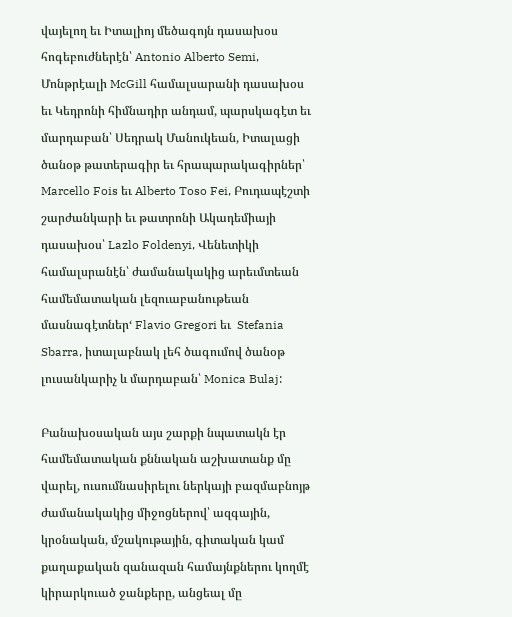վայելող եւ Իտալիոյ մեծագոյն դասախօս հոգեբուժներէն՝ Antonio Alberto Semi, Մոնթրէալի McGill համալսարանի դասախօս եւ Կեդրոնի հիմնադիր անդամ, պարսկագէտ եւ մարդաբան՝ Սեդրակ Մանուկեան, Իտալացի ծանօթ թատերագիր եւ հրապարակագիրներ՝ Marcello Fois եւ Alberto Toso Fei, Բուդապէշտի շարժանկարի եւ թատրոնի Ակադեմիայի դասախօս՝ Lazlo Foldenyi, Վենետիկի համալսրանէն՝ ժամանակակից արեւմտեան համեմատական լեզուաբանութեան մասնագէտներ‘ Flavio Gregori եւ  Stefania Sbarra, իտալաբնակ լեհ ծագումով ծանօթ լուսանկարիչ և մարդաբան՝ Monica Bulaj:

Բանախօսական այս շարքի նպատակն էր համեմատական քննական աշխատանք մը վարել, ուսումնասիրելու ներկայի բազմաբնոյթ ժամանակակից միջոցներով՝ ազգային, կրօնական, մշակութային, գիտական կամ քաղաքական զանազան համայնքներու կողմէ կիրարկուած ջանքերը, անցեալ մը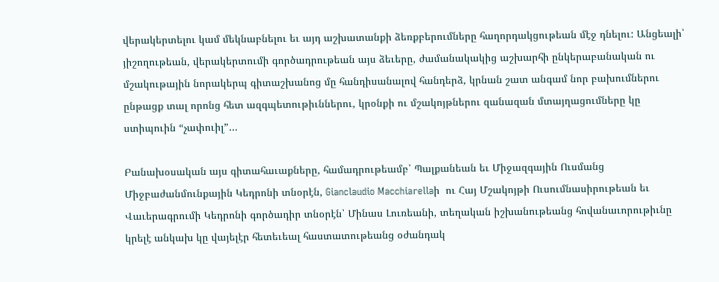վերակերտելու կամ մեկնաբնելու եւ այդ աշխատանքի ձեռքբերումները հաղորդակցութեան մէջ դնելու: Անցեալի՝ յիշողութեան, վերակերտումի գործադրութեան այս ձեւերը, ժամանակակից աշխարհի ընկերաբանական ու մշակութային նորակերպ գիտաշխանոց մը հանդիսանալով հանդերձ, կրնան շատ անգամ նոր բախումներու ընթացք տալ որոնց հետ ազգպետութիւններու, կրօնքի ու մշակոյթներու զանազան մտայղացումները կը ստիպուին “չափուիլ”…

Բանախօսական այս գիտահաւաքները, համադրութեամբ՝ Պալքանեան եւ Միջազգային Ուսմանց Միջբաժանմունքային Կեդրոնի տնօրէն, Gianclaudio Macchiarellaի  ու Հայ Մշակոյթի Ուսումնասիրութեան եւ Վաւերագրումի Կեդրոնի գործադիր տնօրէն՝ Մինաս Լուռեանի, տեղական իշխանութեանց հովանաւորութիւնը կրելէ անկախ կը վայելէր հետեւեալ հաստատութեանց օժանդակ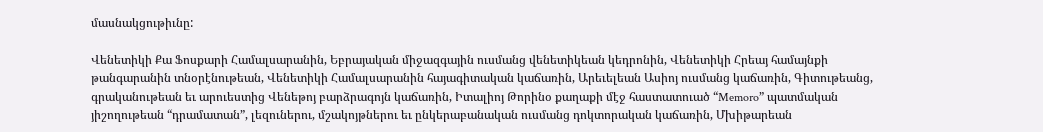մասնակցութիւնը:

Վենետիկի Քա Ֆոսքարի Համալսարանին, Եբրայական միջազգային ուսմանց վենետիկեան կեդրոնին, Վենետիկի Հրեայ համայնքի թանգարանին տնօրէնութեան, Վենետիկի Համալսարանին հայագիտական կաճառին, Արեւելեան Ասիոյ ուսմանց կաճառին, Գիտութեանց, գրականութեան եւ արուեստից Վենեթոյ բարձրագոյն կաճառին, Իտալիոյ Թորինօ քաղաքի մէջ հաստատուած “Memoro” պատմական յիշողութեան “դրամատան”, լեզուներու, մշակոյթներու եւ ընկերաբանական ուսմանց դոկտորական կաճառին, Մխիթարեան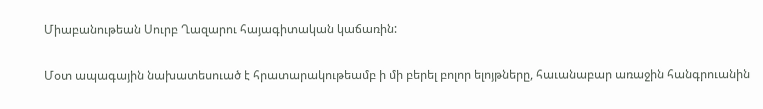Միաբանութեան Սուրբ Ղազարու հայագիտական կաճառին:

Մօտ ապագային նախատեսուած է հրատարակութեամբ ի մի բերել բոլոր ելոյթները, հաւանաբար առաջին հանգրուանին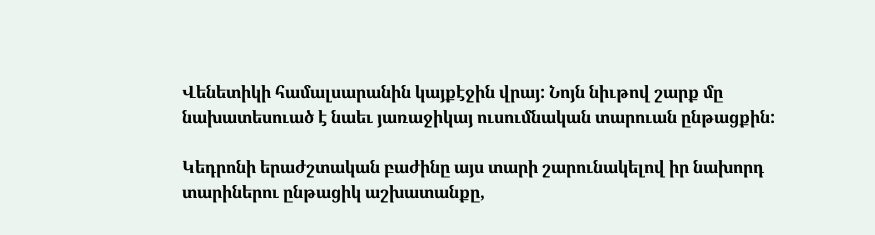Վենետիկի համալսարանին կայքէջին վրայ: Նոյն նիւթով շարք մը նախատեսուած է նաեւ յառաջիկայ ուսումնական տարուան ընթացքին:

Կեդրոնի երաժշտական բաժինը այս տարի շարունակելով իր նախորդ տարիներու ընթացիկ աշխատանքը,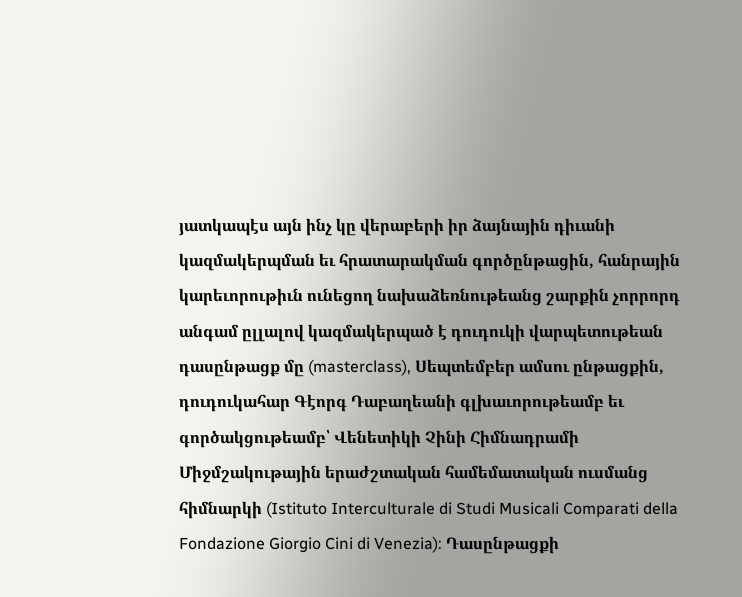յատկապէս այն ինչ կը վերաբերի իր ձայնային դիւանի կազմակերպման եւ հրատարակման գործընթացին, հանրային կարեւորութիւն ունեցող նախաձեռնութեանց շարքին չորրորդ անգամ ըլլալով կազմակերպած է դուդուկի վարպետութեան դասընթացք մը (masterclass), Սեպտեմբեր ամսու ընթացքին, դուդուկահար Գէորգ Դաբաղեանի գլխաւորութեամբ եւ գործակցութեամբ՝ Վենետիկի Չինի Հիմնադրամի Միջմշակութային երաժշտական համեմատական ուսմանց հիմնարկի (Istituto Interculturale di Studi Musicali Comparati della Fondazione Giorgio Cini di Venezia): Դասընթացքի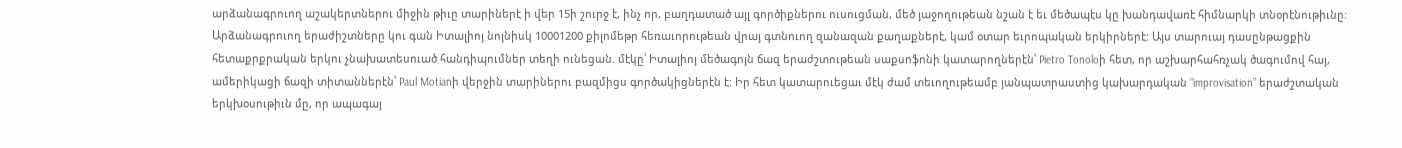արձանագրուող աշակերտներու միջին թիւը տարիներէ ի վեր 15ի շուրջ է, ինչ որ, բաղդատած այլ գործիքներու ուսուցման, մեծ յաջողութեան նշան է եւ մեծապէս կը խանդավառէ հիմնարկի տնօրէնութիւնը: Արձանագրուող երաժիշտները կու գան Իտալիոյ նոյնիսկ 10001200 քիլոմեթր հեռաւորութեան վրայ գտնուող զանազան քաղաքներէ, կամ օտար եւրոպական երկիրներէ: Այս տարուայ դասընթացքին հետաքրքրական երկու չնախատեսուած հանդիպումներ տեղի ունեցան. մէկը՝ Իտալիոյ մեծագոյն ճազ երաժշտութեան սաքսոֆոնի կատարողներէն՝ Pietro Tonoloի հետ, որ աշխարհահռչակ ծագումով հայ, ամերիկացի ճազի տիտաններէն՝ Paul Motianի վերջին տարիներու բազմիցս գործակիցներէն է: Իր հետ կատարուեցաւ մէկ ժամ տեւողութեամբ յանպատրաստից կախարդական “improvisation” երաժշտական երկխօսութիւն մը, որ ապագայ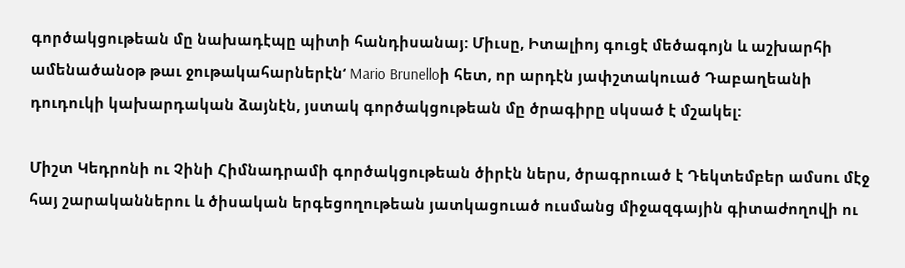գործակցութեան մը նախադէպը պիտի հանդիսանայ: Միւսը, Իտալիոյ գուցէ մեծագոյն և աշխարհի ամենածանօթ թաւ ջութակահարներէն‘ Mario Brunelloի հետ, որ արդէն յափշտակուած Դաբաղեանի դուդուկի կախարդական ձայնէն, յստակ գործակցութեան մը ծրագիրը սկսած է մշակել:

Միշտ Կեդրոնի ու Չինի Հիմնադրամի գործակցութեան ծիրէն ներս, ծրագրուած է Դեկտեմբեր ամսու մէջ հայ շարականներու և ծիսական երգեցողութեան յատկացուած ուսմանց միջազգային գիտաժողովի ու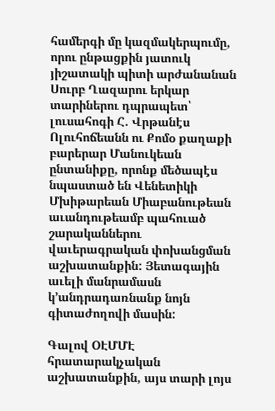համերգի մը կազմակերպումը, որու ընթացքին յատուկ յիշատակի պիտի արժանանան Սուրբ Ղազարու երկար տարիներու դպրապետ՝ լուսահոգի Հ. Վրթանէս Ոլուհոճեանն ու Քոմօ քաղաքի բարերար Մանուկեան ընտանիքը, որոնք մեծապէս նպաստած են Վենետիկի Մխիթարեան Միաբանութեան աւանդութեամբ պահուած շարականներու վաւերագրական փոխանցման աշխատանքին: Յետագային աւելի մանրամասն կ’անդրադառնանք նոյն գիտաժողովի մասին:

Գալով ՕԷՄՄԷ հրատարակչական աշխատանքին, այս տարի լոյս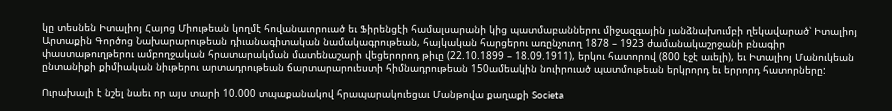կը տեսնեն Իտալիոյ Հայոց Միութեան կողմէ հովանաւորուած եւ Ֆիրենցէի համալսարանի կից պատմաբաններու միջազգային յանձնախումբի ղեկավարած՝ Իտալիոյ Արտաքին Գործոց Նախարարութեան դիւանագիտական նամակագրութեան, հայկական հարցերու առընչուող 1878 – 1923 ժամանակաշրջանի բնագիր փաստաթուղթերու ամբողջական հրատարակման մատենաշարի վեցերորոդ թիւը (22.10.1899 – 18.09.1911), երկու հատորով (800 էջէ աւելի), եւ Իտալիոյ Մանուկեան ընտանիքի քիմիական նիւթերու արտադրութեան ճարտարարուեստի հիմնադրութեան 150ամեակին նուիրուած պատմութեան երկրորդ եւ երրորդ հատորները:

Ուրախալի է նշել նաեւ որ այս տարի 10.000 տպաքանակով հրապարակուեցաւ Մանթովա քաղաքի Societa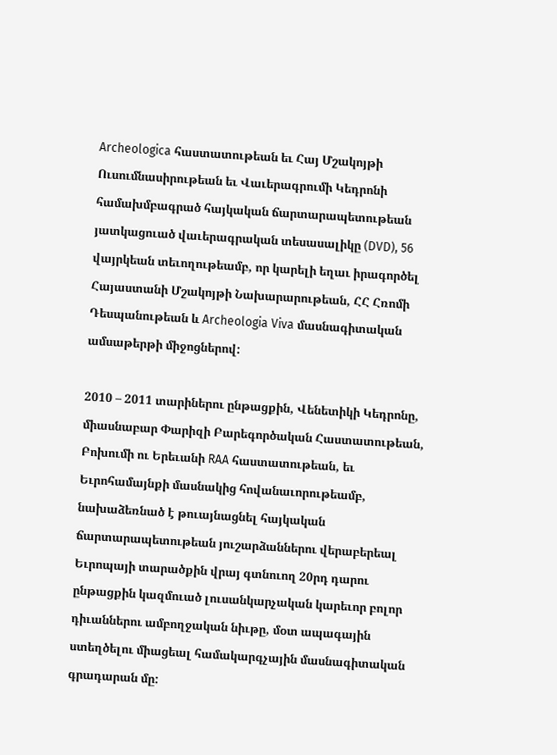Archeologica հաստատութեան եւ Հայ Մշակոյթի Ուսումնասիրութեան եւ Վաւերագրումի Կեդրոնի համախմբագրած հայկական ճարտարապետութեան յատկացուած վաւերագրական տեսասալիկը (DVD), 56 վայրկեան տեւողութեամբ, որ կարելի եղաւ իրագործել Հայաստանի Մշակոյթի Նախարարութեան, ՀՀ Հռոմի Դեսպանութեան և Archeologia Viva մասնագիտական ամսաթերթի միջոցներով:

2010 – 2011 տարիներու ընթացքին, Վենետիկի Կեդրոնը, միասնաբար Փարիզի Բարեգործական Հաստատութեան, Բոխումի ու Երեւանի RAA հաստատութեան, եւ Եւրոհամայնքի մասնակից հովանաւորութեամբ, նախաձեռնած է թուայնացնել հայկական ճարտարապետութեան յուշարձաններու վերաբերեալ Եւրոպայի տարածքին վրայ գտնուող 20րդ դարու ընթացքին կազմուած լուսանկարչական կարեւոր բոլոր դիւաններու ամբողջական նիւթը, մօտ ապագային ստեղծելու միացեալ համակարգչային մասնագիտական գրադարան մը: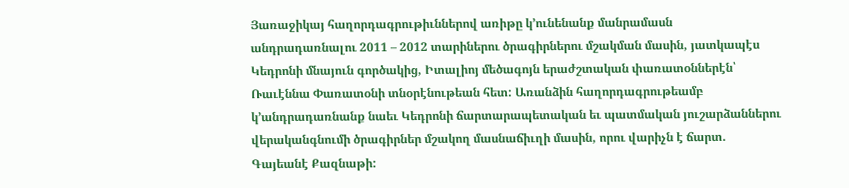Յառաջիկայ հաղորդագրութիւններով առիթը կ’ունենանք մանրամասն անդրադառնալու 2011 – 2012 տարիներու ծրագիրներու մշակման մասին, յատկապէս Կեդրոնի մնայուն գործակից, Իտալիոյ մեծագոյն երաժշտական փառատօններէն՝ Ռաւէննա Փառատօնի տնօրէնութեան հետ: Առանձին հաղորդագրութեամբ կ’անդրադառնանք նաեւ Կեդրոնի ճարտարապետական եւ պատմական յուշարձաններու վերականգնումի ծրագիրներ մշակող մասնաճիւղի մասին, որու վարիչն է ճարտ. Գայեանէ Քազնաթի: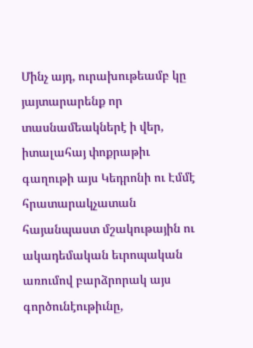Մինչ այդ, ուրախութեամբ կը յայտարարենք որ տասնամեակներէ ի վեր, իտալահայ փոքրաթիւ գաղութի այս Կեդրոնի ու Էմմէ հրատարակչատան հայանպաստ մշակութային ու ակադեմական եւրոպական առումով բարձրորակ այս գործունէութիւնը,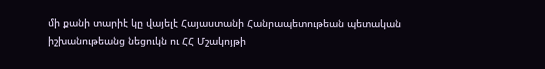մի քանի տարիէ կը վայելէ Հայաստանի Հանրապետութեան պետական իշխանութեանց նեցուկն ու ՀՀ Մշակոյթի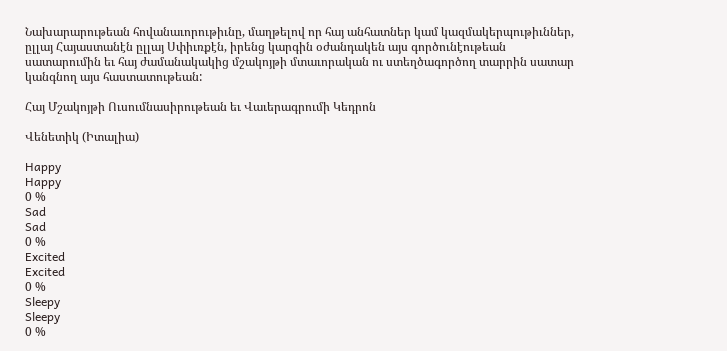Նախարարութեան հովանաւորութիւնը, մաղթելով որ հայ անհատներ կամ կազմակերպութիւններ, ըլլայ Հայաստանէն ըլլայ Սփիւռքէն, իրենց կարգին օժանդակեն այս գործունէութեան սատարումին եւ հայ ժամանակակից մշակոյթի մտաւորական ու ստեղծագործող տարրին սատար կանգնող այս հաստատութեան:

Հայ Մշակոյթի Ուսումնասիրութեան եւ Վաւերագրումի Կեդրոն

Վենետիկ (Իտալիա)

Happy
Happy
0 %
Sad
Sad
0 %
Excited
Excited
0 %
Sleepy
Sleepy
0 %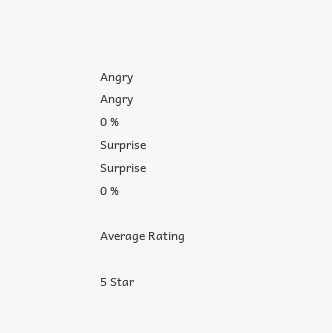Angry
Angry
0 %
Surprise
Surprise
0 %

Average Rating

5 Star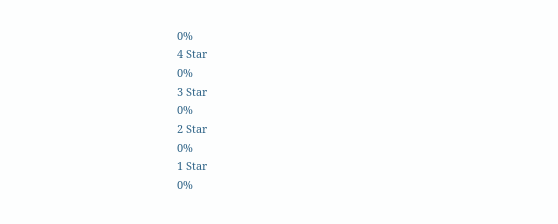0%
4 Star
0%
3 Star
0%
2 Star
0%
1 Star
0%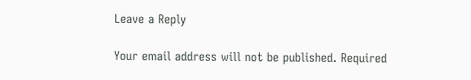Leave a Reply

Your email address will not be published. Required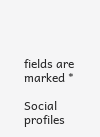fields are marked *

Social profiles